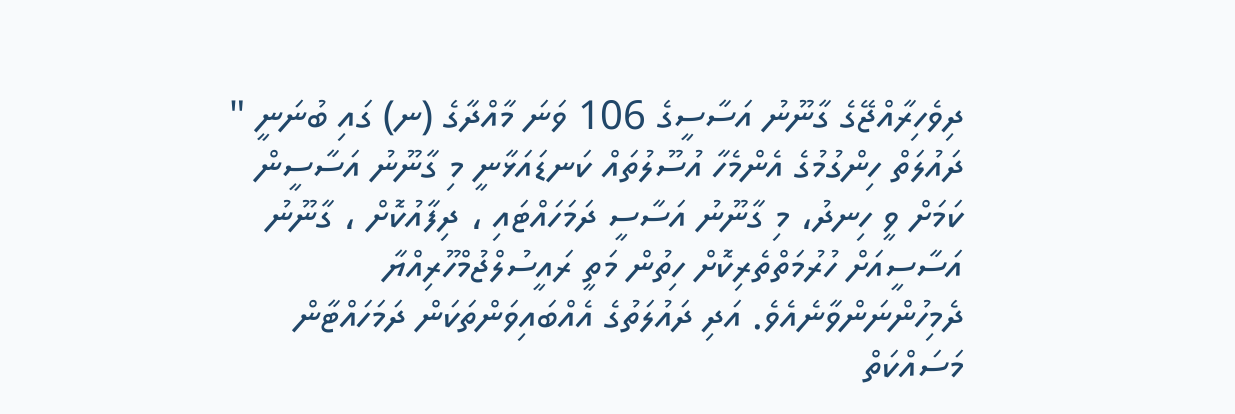ދިވެހިރާއްޖޭގެ ގާނޫނު އަސާސީގެ 106 ވަނަ މާއްދާގެ (ނ) ގައި ބުނަނީ " ދައުލަތް ހިންގުމުގެ އެންމެހާ އުސޫލުތައް ކަނޑައަޅާނީ މި ގާނޫނު އަސާސީން ކަމަށް ވީ ހިނދު، މި ގާނޫނު އަސާސީ ދަމަހައްޓައި ، ދިފާއުކޮށް ، ގާނޫނު އަސާސީއަށް ހުރުމަތްތެރިކޮށް ހިތުން މަތީ ރައީސުލްޖުމްހޫރިއްޔާ ދެމިހުންނަންވާނެއެވެ. އަދި ދައުލަތުގެ އެއްބައިވަންތަކަން ދަމަހައްޓާން މަސައްކަތް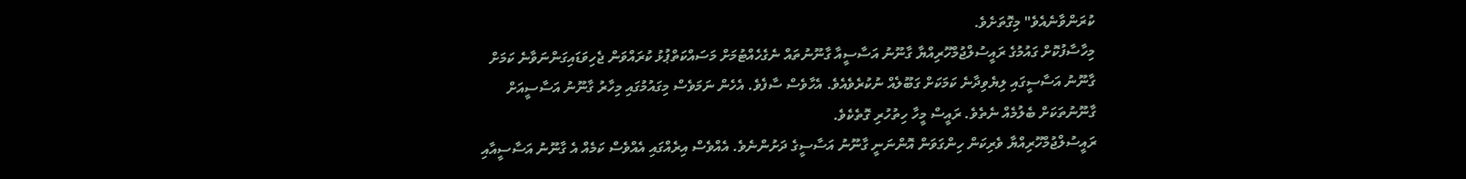ކުރަންވާނެއެވެ" މިގޮތަށެވެ.
މިހާސާފުކޮށް ގައުމުގެ ރައީސުލްޖުމްހޫރިއްޔާ ގާނޫނު އަސާސީއާ ގާނޫނުތައް ނެގެހެއްޓުމަށް މަސައްކަތްޕުޅު ކުރައްވަން ޖެހިވަޑައިގަންނަވާނެ ކަމަށް ގާނޫނު އަސާސީގައި ލިޔެވިދާނެ ކަމަކަށް ގަބޫލެއް ނުކުރެވެއެވެ. އެހާވެސް ސާފެވެ. އެހެން ނަމަވެސް މިގައުމުގައި މިހާރު ގާނޫނު އަސާސީއަށް ގާނޫނުތަކަށް ބެލުމެއް ނެތެވެ. ރައީސް މީހާ ހިތުހުރި ގޮތެކެވެ.
ރައީސުލްޖުމްހޫރިއްޔާ ވެރިކަން ހިންގަވަން އޮންނަނީ ގާނޫނު އަސާސީގެ ދަށުންނެވެ. އެއްވެސް އިރެއްގައި އެއްވެސް ކަމެއް އެ ގާނޫނު އަސާސީއާއި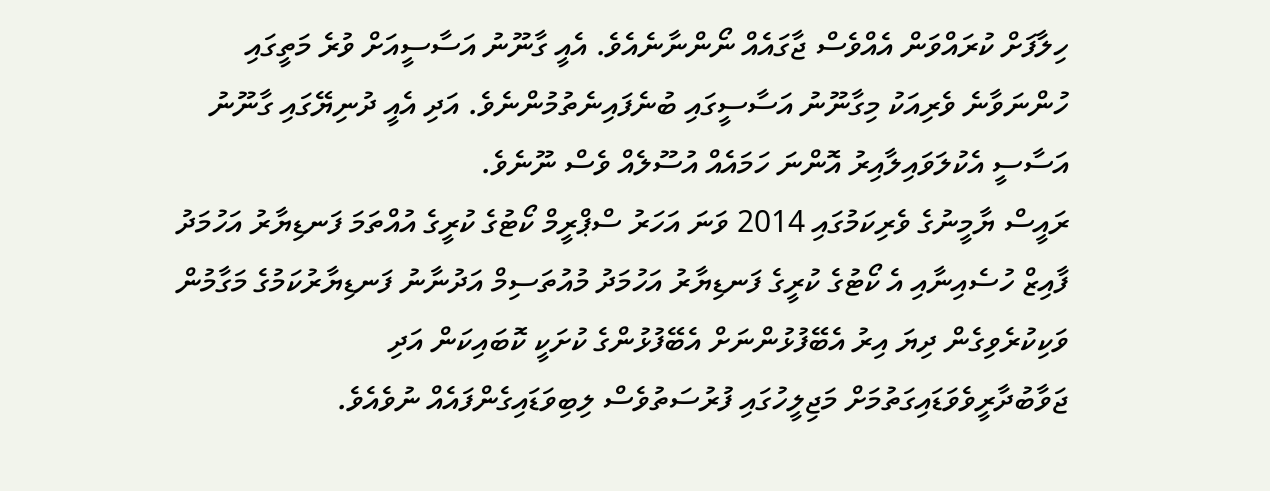ހިލާފަށް ކުރައްވަން އެއްވެސް ޖާގައެއް ނޯންނާނެއެވެ. އެއީ ގާނޫނު އަސާސީއަށް ވުރެ މަތީގައި ހުންނަވާނެ ވެރިއަކު މިގާނޫނު އަސާސީގައި ބުނެފައިނެތުމުންނެވެ. އަދި އެއީ ދުނިޔޭގައި ގާނޫނު އަސާސީ އެކުލަވައިލާއިރު އޮންނަ ހަމައެއް އުސޫލެއް ވެސް ނޫނެވެ.
ރައީސް ޔާމީނުގެ ވެރިކަމުގައި 2014 ވަނަ އަހަރު ސްޕްރީމް ކޯޓުގެ ކުރީގެ އުއްތަމަ ފަނޑިޔާރު އަހުމަދު ފާއިޒް ހުސެއިނާއި އެ ކޯޓުގެ ކުރީގެ ފަނޑިޔާރު އަހުމަދު މުއުތަސިމް އަދުނާނު ފަނޑިޔާރުކަމުގެ މަގާމުން ވަކިކުރެވިގެން ދިޔަ އިރު އެބޭފުޅުންނަށް އެބޭފުޅުންގެ ކުށަކީ ކޮބައިކަން އަދި ޖަވާބުދާރީވެވަޑައިގަތުމަށް މަޖިލީހުގައި ފުރުސަތުވެސް ލިބިވަޑައިގެންފައެއް ނުވެއެވެ.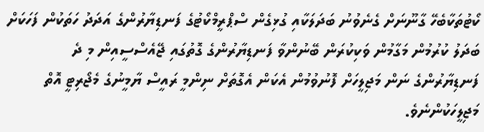ކޯޓުތަކާބެހޭ ގާނޫނަށް ގެނެވުނު ބަދަލަކާއި ގުޅިގެން ސްޕްރީމްކޯޓުގެ ފަނޑިޔާރުންގެ އަދަދު ހަތަކުން ފަހަކަށް ބަދަލު ކުރުމުން މަގާމުން ވަކިކުރަން ބޭނުންވާ ފަނޑިޔާރުންގެ ގޮތުގައި ޖޭއެސްސީއިން މި ދެ ފަނޑިޔާރުންގެ ނަން މަޖިލީހަށް ފޮނުވުމުން އެކަން އެގޮތަށް ނިންމީ ރައީސް ޔާމީނުގެ މެޖޯރިޓީ އޮތް މަޖިލީހަކުންނެވެ.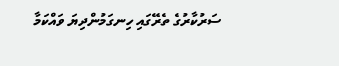ސަރުކާރުގެ ތެރޭގައި ހިނގަމުންދިޔަ ވައްކަމާ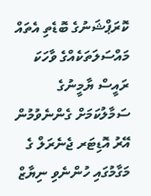ކޮރަޕްޝަނުގެ ބޮޑެތި އެތައް މައްސަލަތަކެއްގެ ވާހަކަ ރައީސް ޔާމީނުގެ ސަމާލުކަމަށް ގެންނެވުމުން އޭރު އޮޑިޓަރ ޖެނެރަލް ގެ މަގާމުގައި ހުންނެވި ނިޔާޒް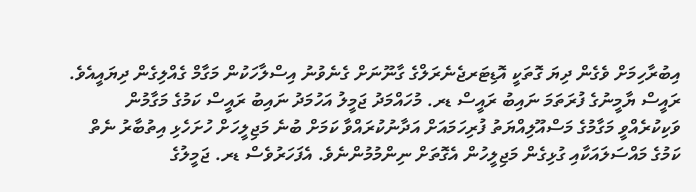އިބުރާހިމަށް ވެގެން ދިޔަ ގޮތަކީ އޮޑިޓަރޖެނެރަލްގެ ގާނޫނަށް ގެނެވުނު އިސްލާހަކުން މަގާމް ގެއްލިގެން ދިޔައީއެވެ.
ރައީސް ޔާމީނުގެ ފުރަތަމަ ނައިބު ރައީސް ޑރ. މުހައްމަދު ޖަމީލު އަހުމަދު ނައިބު ރައީސް ކަމުގެ މަގާމުން ވަކިކުރެއްވީ މަގާމުގެ މަސްއޫލިއްޔަތު ފުރިހަމައަށް އަދާނުކުރައްވާ ކަމަށް ބުނެ މަޖިލީހަށް ހުށަހެޅި އިތުބާރު ނެތް ކަމުގެ މައްސަލައަކާއި ގުޅިގެން މަޖިލީހުން އެގޮތަށް ނިންމުމުންނެވެ. އެފަހަރުވެސް ޑރ. ޖަމީލުގެ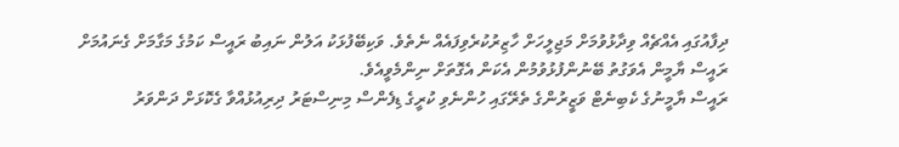ދިފާއުގައި އެއްޗެއް ވިދާޅުވުމަށް މަޖިލީހަށް ހާޒިރުކުރެވިފައެއް ނެތެވެ. ވަކިބޭފުޅަކު އަލުން ނައިބު ރައީސް ކަމުގެ މަގާމަށް ގެނައުމަށް ރައީސް ޔާމީން އެވަގުތު ބޭނުންފުޅުވުމުން އެކަން އެގޮތަށް ނިންމެވީއެވެ.
ރައީސް ޔާމީނުގެ ކެބިނެޓް ވަޒީރުންގެ ތެރޭގައި ހުންނެވި ކުރީގެ ޑިފެންސް މިނިސްޓަރު ދިރިއުޅުއްވާ ގެކޮޅަށް ދަންވަރު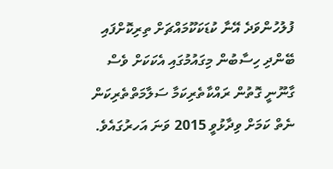ފުލުހުންވަދެ އޭނާ ކުޑަކަކޫމައްޗަށް ތިރިކޮށްފައި ބޭންދި ހިސާބުން މިގައުމުގައި އެކަކަށް ވެސް ގާނޫނީ ގޮތުން ރައްކާތެރިކަމާ ސަލާމަތްތެރިކަން ނެތް ކަމަށް ވިދާޅުވީ 2015 ވަނަ އަހރުގައެވެ.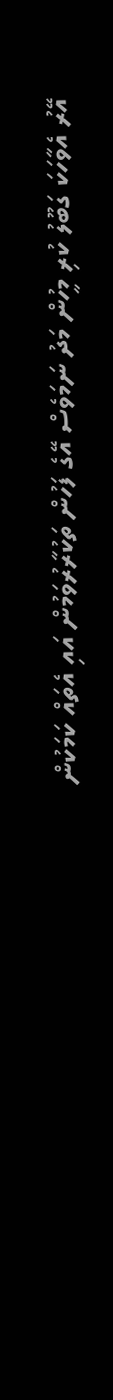އޭރު އެވާހަކަ ގަބޫލު ކުރި މީހުން މަދު ނަމަވެސް އޭގެ ފަހުން ތަކުރާރުވަމުން އައި އެތައް ކަމަކުން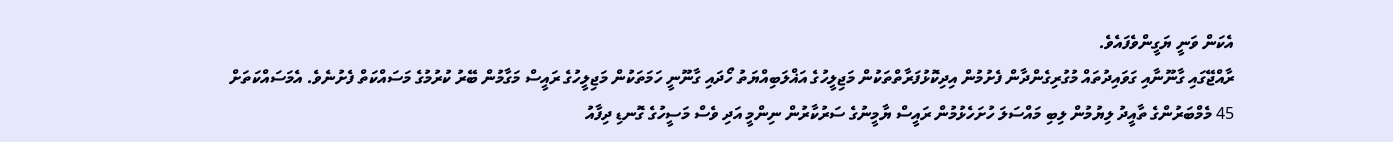އެކަން ވަނީ ޔަގީންވެފައެވެ.
ރާއްޖޭގައި ގާނޫނާއި ގަވައިދުތައް މުގުރިގެންދާން ފެށުމުން އިދިކޮޅުފަރާތްތަކުން މަޖިލީހުގެ އަޣްލަބިއްޔަތު ހޯދައި ގާނޫނީ ހަމަތަކުން މަޖިލީހުގެ ރައީސް މަގާމުން ބޭރު ކުރުމުގެ މަސައްކަތް ފެށުނެވެ. އެމަސައްކަތަށް 45 މެމްބަރުންގެ ތާއީދު ލިޔުމުން ލިބި މައްސަލަ ހުށަހެޅުމުން ރައީސް ޔާމީނުގެ ސަރުކާރުން ނިންމީ އަދި ވެސް މަސީހުގެ ގޮނޑި ދިފާއު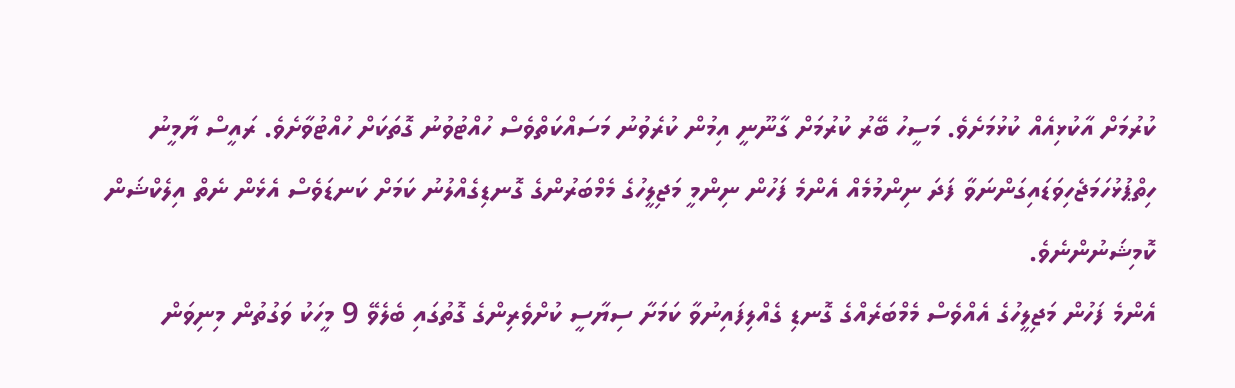ކުރުމަށް އާކުޅިއެއް ކުޅުމަށެވެ. މަސީހު ބޭރު ކުރުމަށް ގާނޫނީ އިމުން ކުރެވުނު މަސައްކަތްވެސް ހުއްޓުވުނު ގޮތަކަށް ހުއްޓުވާށެވެ. ރައީސް ޔާމީނު ހިތްޕުޅުހަމަޖެހިވަޑައިގަންނަވާ ފަދަ ނިންމުމެއް އެންމެ ފަހުން ނިންމީ މަޖިލީހުގެ މެމްބަރުންގެ ގޮނޑިގެއްލުނު ކަމަށް ކަނޑަވެސް އެޅެން ނެތް އިލެކްޝަން ކޮމިޝަނުންނެވެ.
އެންމެ ފަހުން މަޖިލީހުގެ އެއްވެސް މެމްބަރެއްގެ ގޮނޑި ގެއްލިފައިނުވާ ކަމަށާ ސިޔާސީ ކުށްވެރިންގެ ގޮތުގައި ބެލެވޭ 9 މީހަކު ވަގުތުން މިނިވަން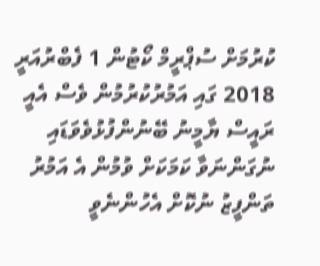ކުރުމަށް ސުޕްރީމް ކޯޓުން 1 ފެބްރުއަރީ 2018 ގައި އަމުރުކުރުމުން ވެސް އެއީ ރައީސް ޔާމީނު ބޭނުންފުޅުވެވަޑައި ނުގަންނަވާ ކަމަކަށް ވުމުން އެ އަމުރު ތަންފީޒު ނުކޮށް އެހުންނެވީ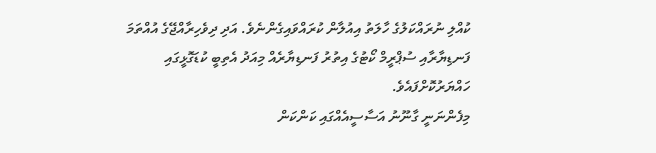ކުއްލި ނުރައްކަލުގެ ހާލަތު އިއުލާން ކުރައްވައިގެންނެވެ. އަދި ދިވެހިރާއްޖޭގެ އުއްތަމަ ފަނޑިޔާރާއި ސުޕްރީމް ކޯޓުގެ އިތުރު ފަނޑިޔާރެއް މިއަދު އެތިބީ ކުޑަގޮޅީގައި ހައްޔަރުކޮށްފައެވެ.
މިފެންނަނީ ގާނޫނު އަސާސީއެއްގައި ކަންކަން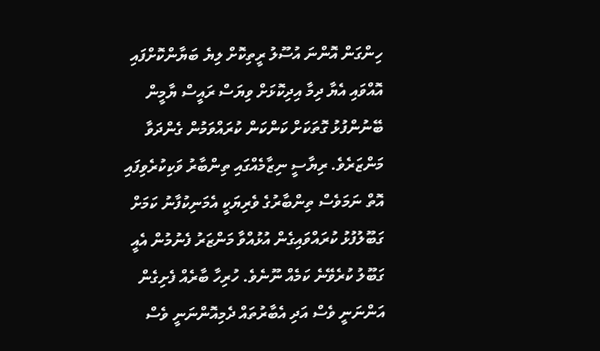ހިންގަން އޮންނަ އުސޫލު ރީތިކޮށް ލިޔެ ބަޔާންކޮށްފައި އޮއްވައި އެޔާ ދިމާ އިދިކޮޅަށް ވިޔަސް ރައީސް ޔާމީން ބޭނުންފުޅު ގޮތަކަށް ކަންކަން ކުރައްވަމުން ގެންދަވާ މަންޒަރެވެ. ރިޔާސީ ނިޒާމެއްގައި ތިންބާރު ވަކިކުރެވިފައި އޮތް ނަމަވެސް ތިންބާރުގެ ވެރިޔަކީ އެމަނިކުފާނު ކަމަށް ގަބޫލުފުޅު ކުރައްވައިގެން އުޅުއްވާ މަންޒަރު ފެނުމުން އެއީ ގަބޫލު ކުރެވޭނެ ކަމެއް ނޫނެވެ. ހުރިހާ ބާރެއް ފެށިގެން އަންނަނީ ވެސް އަދި އެބާރުތައް ދެމިއޮންނަނީ ވެސް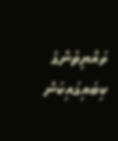ރައްޔިތުންގެ ކިބައިގައިކަން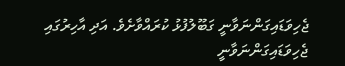ޖެހިވަޑައިގަންނަވާނީ ގަބޫލުފުޅު ކުރައްވާށެވެ. އަދި އާހިރުގައި ޖެހިވަޑައިގަންނަވާނީ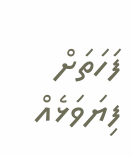ފަހަތަށް ފިޔަވަޅެއް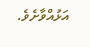އަޅުއްވާށެވެ.